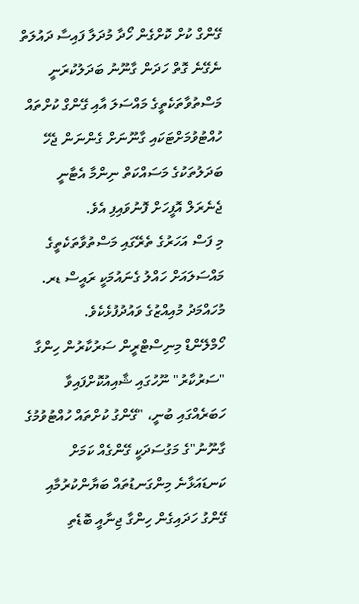ގޭންގް ކުށް ކޮށްގެން ހޯދާ މުދަލާ ފައިސާ ދައުލަތް ނެގޭނެ ގޮތް ހަދަން ގާނޫނު ބަދަލުކުރަނީ
މަސްތުވާތަކެތީގެ މައްސަލަ އާއި ގޭންގް ކުށްތައް ހުއްޓުވުމަށްޓަކައި ގާނޫނަށް ގެންނަން ޖެހޭ ބަދަލުތަކުގެ މަސައްކަތް ނިންމާ އެޓާނީ ޖެނެރަލް އޮފީހަށް ފޮނުވައިފި އެވެ.
މި ފަސް އަހަރުގެ ތެރޭގައި މަސްތުވާތަކެތީގެ މައްސަލައަށް ހައްލު ގެނައުމަކީ ރައީސް ޑރ. މުހައްމަދު މުއިއްޒުގެ ވައުދުފުޅެކެވެ.
ހޯމްލޭންޑް މިނިސްޓްރީން ސަރުކާރުން ހިންގާ "ސަރުކާރު" ނޫހުގައި ޝާއިއުކޮށްފައިވާ ހަބަރެއްގައި ބުނީ، "ގޭންގު ކުށްތައް ހުއްޓުވުމުގެ ގާނޫނު"ގެ މަގުސަދަކީ ގޭންގެއް ކަމަށް ކަނޑައަޅާނެ މިންގަނޑުތައް ބަޔާންކުރުމާއި ގޭންގު ހަދައިގެން ހިންގާ ޖިނާއީ ބޮޑެތި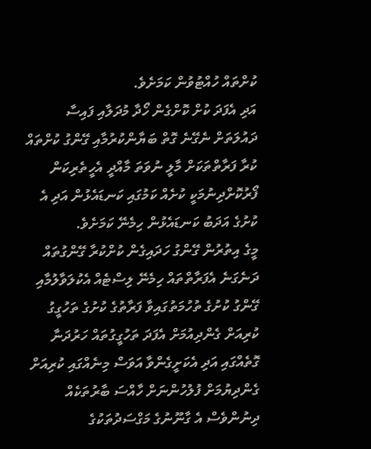ކުށްތައް ހުއްޓުވުން ކަމަށެވެ.
އަދި އެފަދަ ކުށް ކޮށްގެން ހޯދާ މުދަލާއި ފައިސާ ދައުލަތަށް ނެގޭނެ ގޮތް ބަޔާންކުރުމާއި ގޭންގު ކުށްތައް ކުރާ ފަރާތްތަކަށް މާލީ ނުވަތަ މާއްދީ އެހީތެރިކަން ފޯރުކޮށްދިނުމަކީ ކުށެއް ކަމުގައި ކަނޑައެޅުން އަދި އެ ކުށުގެ އަދަބު ކަނޑައެޅުން ހިމެނޭ ކަމަށެވެ.
މީގެ އިތުރުން ގޭންގު ހަދައިގެން ކުށްކުރާ ގޭންގުތައް ދަނެގަނެ އެފަރާތްތައް ހިމެނޭ ލިސްޓެއް އެކުލަވާލުމާއި ގޭންގު ކުށުގެ ތުހުމަތުގައިވާ ފަރާތުގެ ކުށުގެ ތަހުގީގު ކުރިއަށް ގެންދިއުމަށް އެފަދަ ތަހުގީގުތައް ހަރުދަނާ ގޮތެއްގައި އަދި އެކަށީގެންވާ އަވަސް މިނެއްގައި ކުރިއަށް ގެންދިޔުމަށް ފުލުހުންނަށް ހާއްސަ ބާރުތަކެއް ދިނުންވެސް އެ ގާނޫނުގެ މަގްސަދުތަކުގެ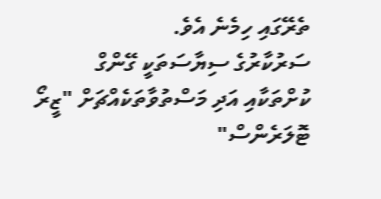ތެރޭގައި ހިމެނެ އެވެ.
ސަރުކާރުގެ ސިޔާސަތަކީ ގޭންގް ކުށްތަކާއި އަދި މަސްތުވާތަކެއްޗަށް "ޒީރޯ ޓޮލަރެންސް"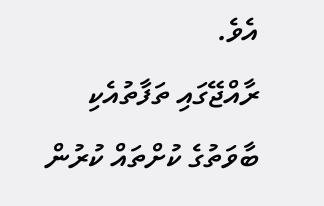އެވެ.
ރާއްޖޭގައި ތަފާތުއެކި ބާވަތުގެ ކުށްތައް ކުރުން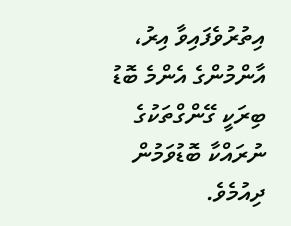އިތުރުވެފައިވާ އިރު، އާންމުންގެ އެންމެ ބޮޑު ބިރަކީ ގޭންގްތަކުގެ ނުރައްކާ ބޮޑުވަމުން ދިއުމެވެ.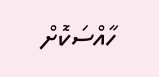ހާއްސަކޮށް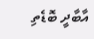އާބާދީ ބޮޑެތި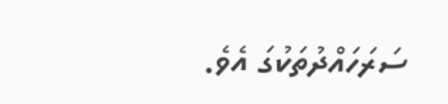ސަރަހައްދުތަކުގަ އެވެ.